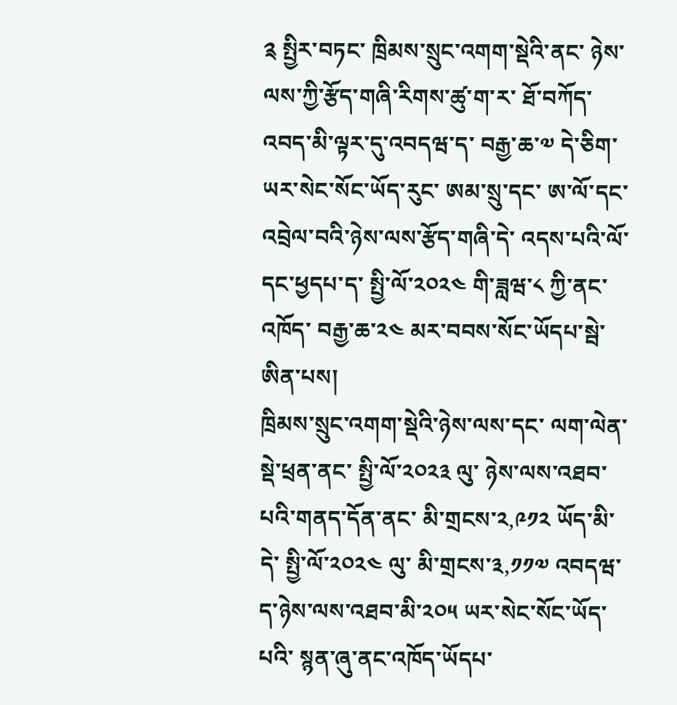༉ སྤྱིར་བཏང་ ཁྲིམས་སྲུང་འགག་སྡེའི་ནང་ ཉེས་ལས་ཀྱི་རྩོད་གཞི་རིགས་ཚུ་ག་ར་ ཐོ་བཀོད་འབད་མི་ལྟར་དུ་འབདཝ་ད་ བརྒྱ་ཆ་༧ དེ་ཅིག་ ཡར་སེང་སོང་ཡོད་རུང་ ཨམ་སྲུ་དང་ ཨ་ལོ་དང་འབྲེལ་བའི་ཉེས་ལས་རྩོད་གཞི་དེ་ འདས་པའི་ལོ་དང་ཕྱདཔ་ད་ སྤྱི་ལོ་༢༠༢༤ གི་ཟླཝ་༨ ཀྱི་ནང་འཁོད་ བརྒྱ་ཆ་༢༤ མར་བབས་སོང་ཡོདཔ་སྦེ་ཨིན་པས།
ཁྲིམས་སྲུང་འགག་སྡེའི་ཉེས་ལས་དང་ ལག་ལེན་སྡེ་ཕྲན་ནང་ སྤྱི་ལོ་༢༠༢༣ ལུ་ ཉེས་ལས་འཐབ་པའི་གནད་དོན་ནང་ མི་གྲངས་༢,༩༡༢ ཡོད་མི་དེ་ སྤྱི་ལོ་༢༠༢༤ ལུ་ མི་གྲངས་༣,༡༡༧ འབདཝ་ད་ཉེས་ལས་འཐབ་མི་༢༠༥ ཡར་སེང་སོང་ཡོད་པའི་ སྙན་ཞུ་ནང་འཁོད་ཡོདཔ་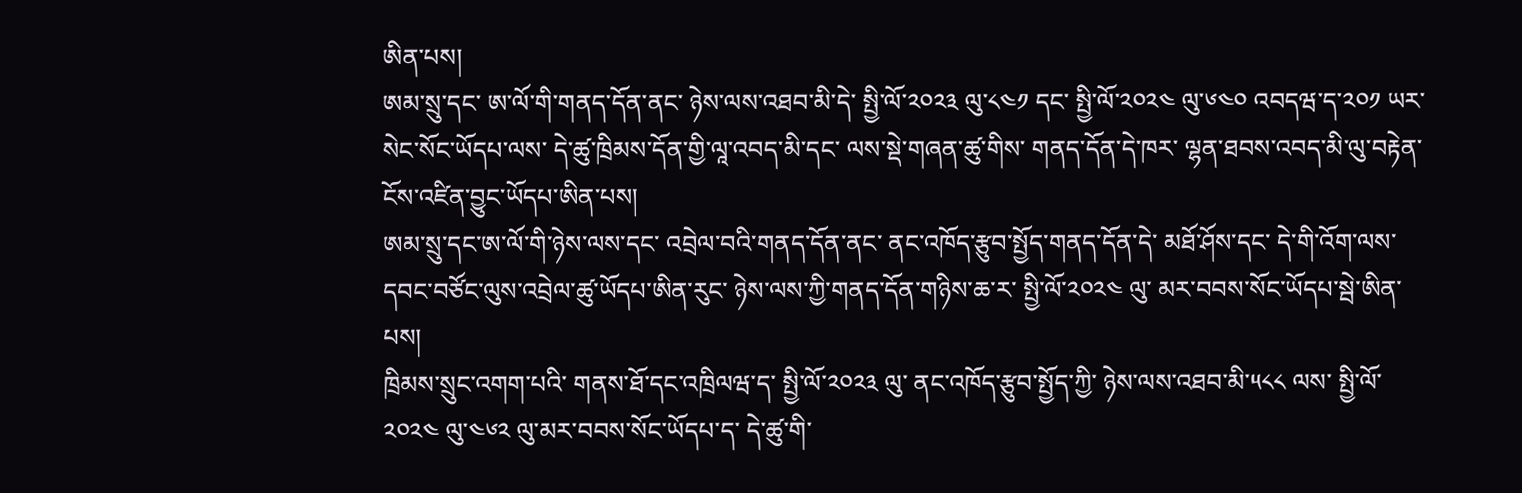ཨིན་པས།
ཨམ་སྲུ་དང་ ཨ་ལོ་གི་གནད་དོན་ནང་ ཉེས་ལས་འཐབ་མི་དེ་ སྤྱི་ལོ་༢༠༢༣ ལུ་༨༤༡ དང་ སྤྱི་ལོ་༢༠༢༤ ལུ་༦༤༠ འབདཝ་ད་༢༠༡ ཡར་སེང་སོང་ཡོདཔ་ལས་ དེ་ཚུ་ཁྲིམས་དོན་གྱི་ལཱ་འབད་མི་དང་ ལས་སྡེ་གཞན་ཚུ་གིས་ གནད་དོན་དེ་ཁར་ ལྷན་ཐབས་འབད་མི་ལུ་བརྟེན་ ངོས་འཛིན་བྱུང་ཡོདཔ་ཨིན་པས།
ཨམ་སྲུ་དང་ཨ་ལོ་གི་ཉེས་ལས་དང་ འབྲེལ་བའི་གནད་དོན་ནང་ ནང་འཁོད་རྩུབ་སྤྱོད་གནད་དོན་དེ་ མཐོ་ཤོས་དང་ དེ་གི་འོག་ལས་ དབང་བཙོང་ལུས་འབྲེལ་ཚུ་ཡོདཔ་ཨིན་རུང་ ཉེས་ལས་ཀྱི་གནད་དོན་གཉིས་ཆ་ར་ སྤྱི་ལོ་༢༠༢༤ ལུ་ མར་བབས་སོང་ཡོདཔ་སྦེ་ཨིན་པས།
ཁྲིམས་སྲུང་འགག་པའི་ གནས་ཐོ་དང་འཁྲིལཝ་ད་ སྤྱི་ལོ་༢༠༢༣ ལུ་ ནང་འཁོད་རྩུབ་སྤྱོད་ཀྱི་ ཉེས་ལས་འཐབ་མི་༥༨༨ ལས་ སྤྱི་ལོ་༢༠༢༤ ལུ་༤༦༢ ལུ་མར་བབས་སོང་ཡོདཔ་ད་ དེ་ཚུ་གི་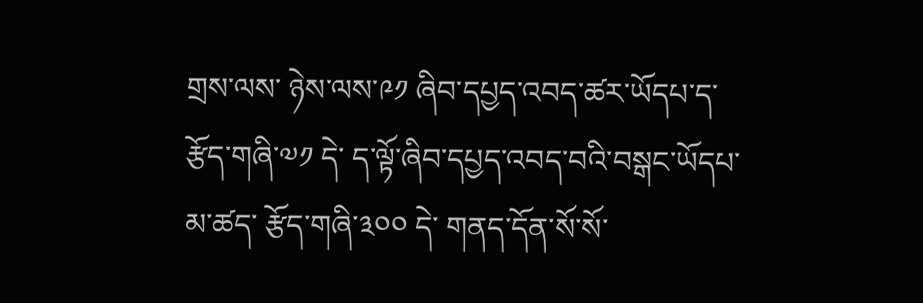གྲས་ལས་ ཉེས་ལས་༩༡ ཞིབ་དཔྱད་འབད་ཚར་ཡོདཔ་ད་ རྩོད་གཞི་༧༡ དེ་ ད་ལྟོ་ཞིབ་དཔྱད་འབད་བའི་བསྒང་ཡོདཔ་མ་ཚད་ རྩོད་གཞི་༣༠༠ དེ་ གནད་དོན་སོ་སོ་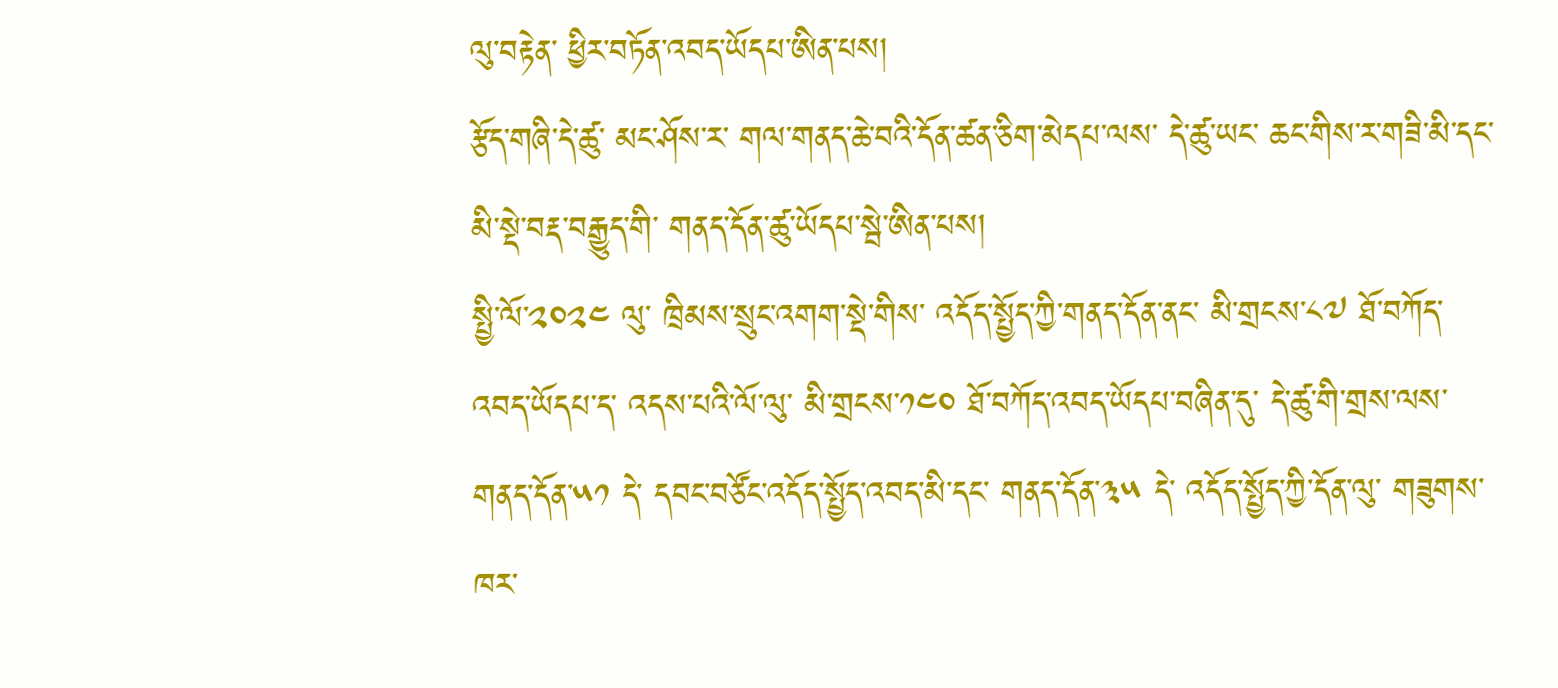ལུ་བརྟེན་ ཕྱིར་བཏོན་འབད་ཡོདཔ་ཨིན་པས།
རྩོད་གཞི་དེ་ཚུ་ མང་ཤོས་ར་ གལ་གནད་ཆེ་བའི་དོན་ཚན་ཅིག་མེདཔ་ལས་ དེ་ཚུ་ཡང་ ཆང་གིས་ར་གཟི་མི་དང་ མི་སྡེ་བརྡ་བརྒྱུད་གི་ གནད་དོན་ཚུ་ཡོདཔ་སྦེ་ཨིན་པས།
སྤྱི་ལོ་༢༠༢༤ ལུ་ ཁྲིམས་སྲུང་འགག་སྡེ་གིས་ འདོད་སྤྱོད་ཀྱི་གནད་དོན་ནང་ མི་གྲངས་༨༧ ཐོ་བཀོད་འབད་ཡོདཔ་ད་ འདས་པའི་ལོ་ལུ་ མི་གྲངས་༡༤༠ ཐོ་བཀོད་འབད་ཡོདཔ་བཞིན་དུ་ དེ་ཚུ་གི་གྲས་ལས་ གནད་དོན་༥༡ དེ་ དབང་བཙོང་འདོད་སྤྱོད་འབད་མི་དང་ གནད་དོན་༣༥ དེ་ འདོད་སྤྱོད་ཀྱི་དོན་ལུ་ གཟུགས་ཁར་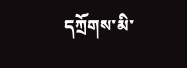དཀྲོགས་མི་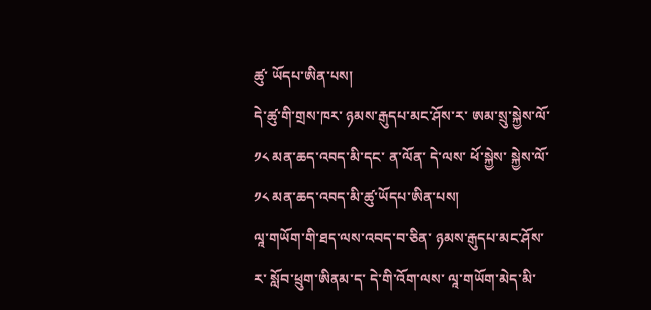ཚུ་ ཡོདཔ་ཨིན་པས།
དེ་ཚུ་གི་གྲས་ཁར་ ཉམས་རྒུདཔ་མང་ཤོས་ར་ ཨམ་སྲུ་སྐྱེས་ལོ་༡༨ མན་ཆད་འབད་མི་དང་ ན་ལོན་ དེ་ལས་ ཕོ་སྐྱེས་ སྐྱེས་ལོ་༡༨ མན་ཆད་འབད་མི་ཚུ་ཡོདཔ་ཨིན་པས།
ལཱ་གཡོག་གི་ཐད་ལས་འབད་བ་ཅིན་ ཉམས་རྒུདཔ་མང་ཤོས་ར་ སློབ་ཕྲུག་ཨིནམ་ད་ དེ་གི་འོག་ལས་ ལཱ་གཡོག་མེད་མི་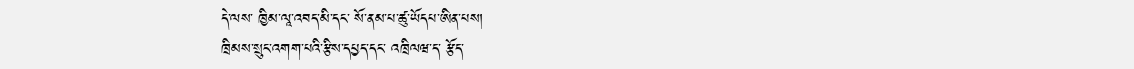དེ་ལས་ ཁྱིམ་ལཱ་འབད་མི་དང་ སོ་ནམ་པ་ཚུ་ཡོདཔ་ཨིན་པས།
ཁྲིམས་སྲུང་འགག་པའི་རྩིས་དཔྱད་དང་ འཁྲིལཝ་ད་ རྩོད་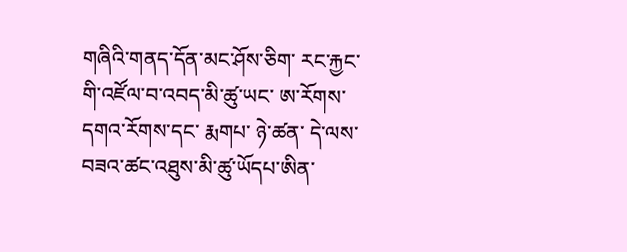གཞིའི་གནད་དོན་མང་ཤོས་ཅིག་ རང་རྐྱང་གི་འཛོལ་བ་འབད་མི་ཚུ་ཡང་ ཨ་རོགས་དགའ་རོགས་དང་ རྨགཔ་ ཉེ་ཚན་ དེ་ལས་ བཟའ་ཚང་འཐུས་མི་ཚུ་ཡོདཔ་ཨིན་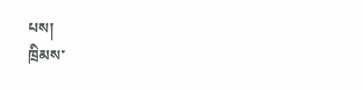པས།
ཁྲིམས་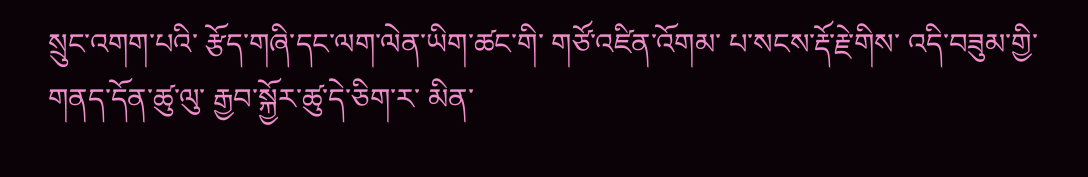སྲུང་འགག་པའི་ རྩོད་གཞི་དང་ལག་ལེན་ཡིག་ཚང་གི་ གཙོ་འཛིན་འོགམ་ པ་སངས་རྡོ་རྗེ་གིས་ འདི་བཟུམ་གྱི་ གནད་དོན་ཚུ་ལུ་ རྒྱབ་སྐྱོར་ཚུ་དེ་ཅིག་ར་ མིན་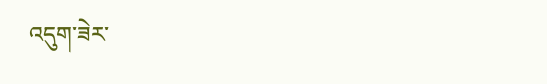འདུག་ཟེར་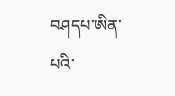བཤདཔ་ཨིན་པའི་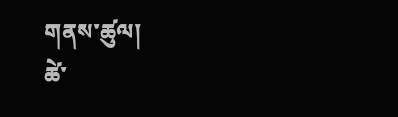གནས་ཚུལ།
ཚེ་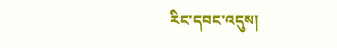རིང་དབང་འདུས།